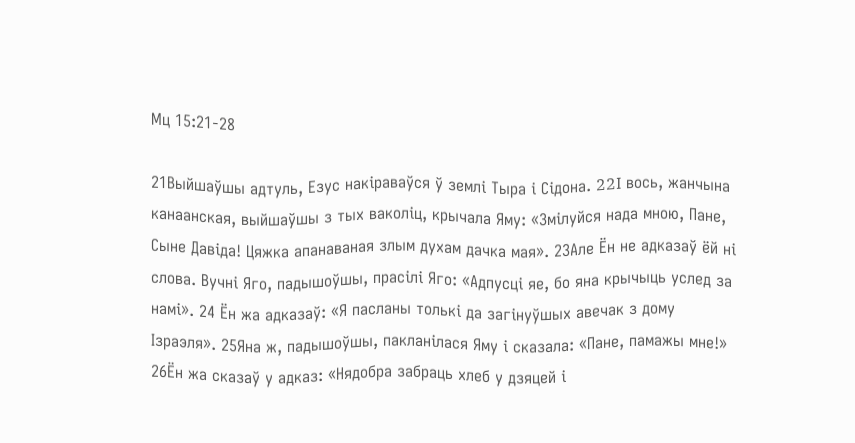Мц 15:21-28

21Выйшаўшы адтуль, Езус накіраваўся ў землі Тыра і Сідона. 22I вось, жанчына канаанская, выйшаўшы з тых ваколіц, крычала Яму: «Змілуйся нада мною, Пане, Сыне Давіда! Цяжка апанаваная злым духам дачка мая». 23Але Ён не адказаў ёй ні слова. Вучні Яго, падышоўшы, прасілі Яго: «Адпусці яе, бо яна крычыць услед за намі». 24 Ён жа адказаў: «Я пасланы толькі да загінуўшых авечак з дому Ізраэля». 25Яна ж, падышоўшы, пакланілася Яму і сказала: «Пане, памажы мне!» 26Ён жа сказаў у адказ: «Нядобра забраць хлеб у дзяцей і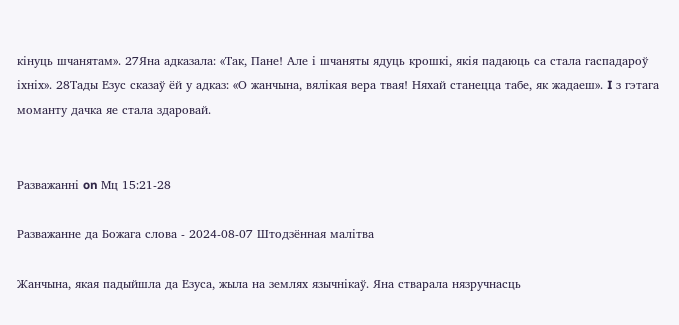кінуць шчанятам». 27Яна адказала: «Так, Пане! Але і шчаняты ядуць крошкі, якія падаюць са стала гаспадароў іхніх». 28Тады Езус сказаў ёй у адказ: «О жанчына, вялікая вера твая! Няхай станецца табе, як жадаеш». I з гэтага моманту дачка яе стала здаровай.


Разважанні on Мц 15:21-28

Разважанне да Божага слова - 2024-08-07 Штодзённая малітва

Жанчына, якая падыйшла да Езуса, жыла на землях язычнікаў. Яна стварала нязручнасць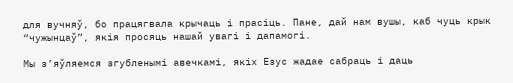для вучняў, бо працягвала крычаць і прасіць. Пане, дай нам вушы, каб чуць крык “чужынцаў”, якія просяць нашай увагі і дапамогі.

Мы з’яўляемся згубленымі авечкамі, якіх Езус жадае сабраць і даць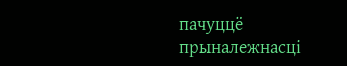пачуццё прыналежнасці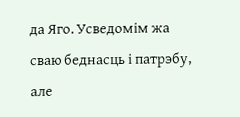да Яго. Усведомім жа сваю беднасць і патрэбу, але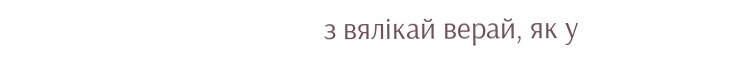з вялікай верай, як у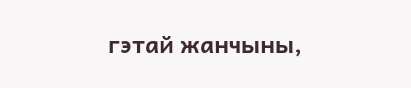гэтай жанчыны,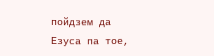пойдзем да Езуса па тое,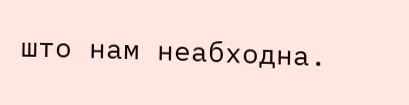што нам неабходна.